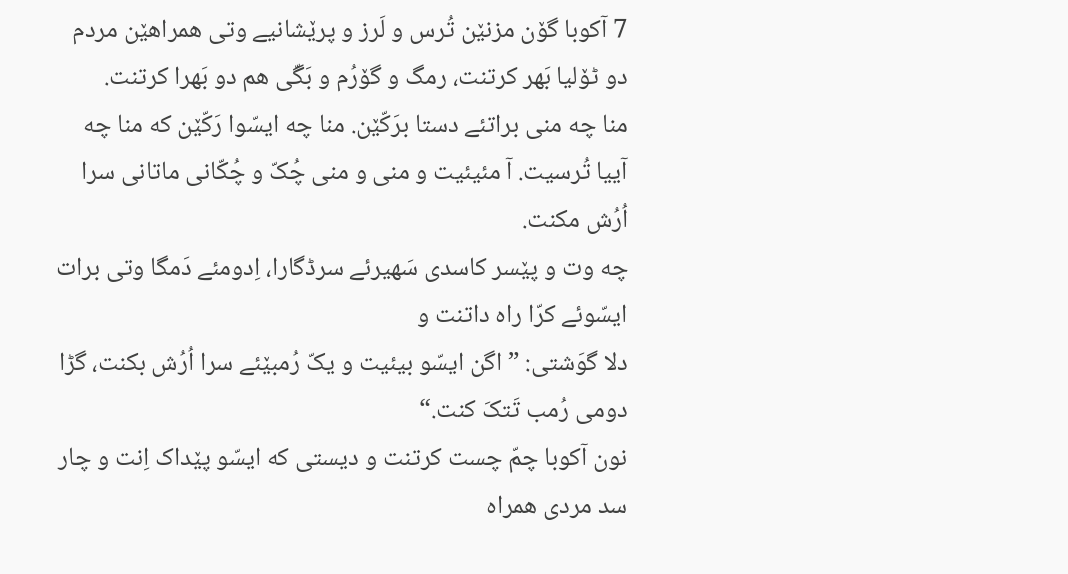7 آکوبا گۆن مزنێن تُرس و لَرز و پرێشانیے وتی همراهێن مردم دو ٹۆلیا بَهر کرتنت، رمگ و گۆرُم و بَگّی هم دو بَهرا کرتنت.
منا چه منی براتئے دستا برَکّێن. منا چه ایسّوا رَکّێن که منا چه آییا تُرسیت. آ مئیئیت و منی و منی چُکّ و چُکّانی ماتانی سرا اُرُش مکنت.
چه وت و پێسر کاسدی سَهیرئے سرڈگارا، اِدومئے دَمگا وتی برات ایسّوئے کرّا راه داتنت و
دلا گوَشتی: ”اگن ایسّو بیئیت و یکّ رُمبێئے سرا اُرُش بکنت، گڑا دومی رُمب تَتکَ کنت.“
نون آکوبا چمّ چست کرتنت و دیستی که ایسّو پێداک اِنت و چار سد مردی همراه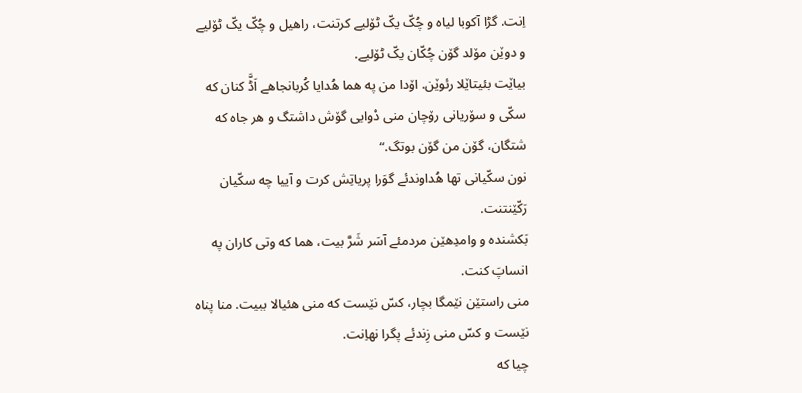اِنت. گڑا آکوبا لیاه و چُکّ یکّ ٹۆلیے کرتنت، راهیل و چُکّ یکّ ٹۆلیے و دوێن مۆلد گۆن چُکّان یکّ ٹۆلیے.
بیاێت بئیتاێلا رئوێن. اۆدا من په هما هُدایا کُربانجاهے اَڈَّ کنان که سکّی و سۆریانی رۆچان منی دْوایی گۆش داشتگ و هر جاه که شتگان، گۆن من گۆن بوتگ.“
نون سکّیانی تها هُداوندئے گوَرا پریاتِش کرت و آییا چه سکّیان رَکّێنتنت.
بَکشنده و وامدِهێن مردمئے آسَر شَرَّ بیت، هما که وتی کاران په انساپَ کنت.
منی راستێن نێمگا بچار، کسّ نێست که منی هئیالا ببیت. منا پناه نێست و کسّ منی زِندئے پگرا نهاِنت.
چیا که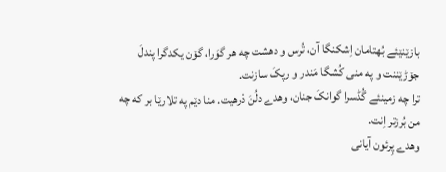بازێنێئے بُهتامان اِشکنگا آن، تُرس و دهشت چه هر گوَرا، گۆن یکدگرا پندلَ جۆڑێننت و په منی کُشگا مَندر و رپکَ سازنت.
ترا چه زمینئے گُڈسرا گوانکَ جنان، وهدے دلُنَ دْرهیت. منا دێم په تلارێا بر که چه من بُرزتر اِنت.
وهدے پِرئون آیانی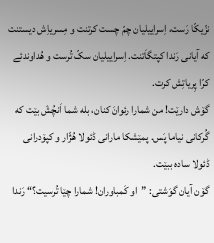نزّیکّا رَست، اِسراییلیان چمّ چست کرتنت و مِسریاِش دیستنت که آیانی رَندا کپتگاَتنت. اِسراییلیان سکّ تُرست و هُداوندئے کرّا پِریاتِش کرت.
گۆش دارێت! من شمارا رئوانَ کنان، بله شما اَنچُشَ بێت که گُرکانی نیاما پَس. پمێشکا مارانی ڈئولا هُژّار و کپۆدرانی ڈئولا ساده ببێت.
گۆن آیان گوَشتی: ”او کَمباوران! شمارا چێا تُرسیت؟“ رَندا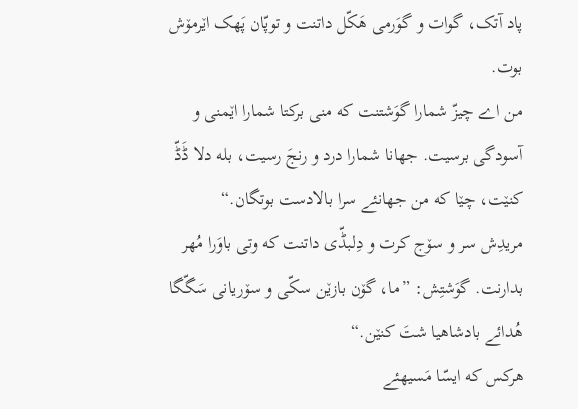پاد آتک، گوات و گوَرمی هَکّل داتنت و توپّان پَهک اێرمۆش بوت.
من اے چیزّ شمارا گوَشتنت که منی برکتا شمارا اێمنی و آسودگی برسیت. جهانا شمارا درد و رنجَ رسیت، بله دلا ڈَڈّ کنێت، چێا که من جهانئے سرا بالادست بوتگان.“
مریدِش سر و سۆج کرت و دِلبڈّی داتنت که وتی باوَرا مُهر بدارنت. گوَشتِش: ”ما، گۆن بازێن سکّی و سۆریانی سَگّگا هُدائے بادشاهیا شتَ کنێن.“
هرکس که ایسّا مَسیهئے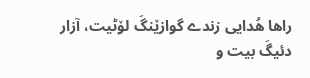راها هُدایی زندے گوازێنگَ لۆٹیت، آزار دئیگَ بیت و